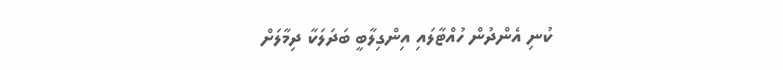ކުނި އެންދުން ހުއްޓާލައި އިންގިލާބީ ބަދަލަކާ ދިމާލަށް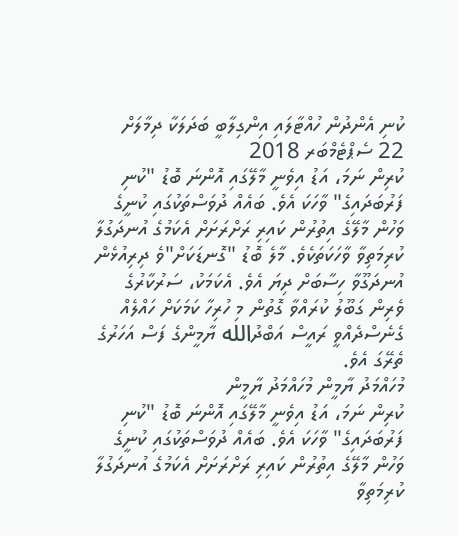ކުނި އެންދުން ހުއްޓާލައި އިންގިލާބީ ބަދަލަކާ ދިމާލަށް
22 ސެޕްޓެމްބަރ 2018
ކުރިން ނަމަ، އަޑު އިވެނީ މާލޭގައި އޮންނަ ބޮޑު "ކުނި ފަރުބަދައިގެ" ވާހަކަ އެވެ. ބައެއް ދުވަސްތަކުގައި ކުނީގެ ވަހުން މާލޭގެ އިތުރުން ކައިރި ރަށްރަށަށް އެކަމުގެ އުނދަގުލާ ކުރިމަތިވާ ވާހަކަތަކެވެ. މާލެ ބޮޑު "ގޮނޑަކަށް"ވެ ދިރިއުޅެން އުނދަގޫވާ ހިސާބަށް ދިޔަ އެވެ. އެކަމަކު، ސަރުކާރުގެ ވެރިން ގަބޫލު ކުރައްވާ ގޮތުން މި ހުރިހާ ކަމަކަށް ހައްލެއް ގެނެސްދެއްވީ ރައީސް އަބްދުالله ޔާމީންގެ ފަސް އަހަރުގެ ތެރޭގަ އެވެ.
މުހައްމަދު ޔާމީން މުހައްމަދު ޔާމީން
ކުރިން ނަމަ، އަޑު އިވެނީ މާލޭގައި އޮންނަ ބޮޑު "ކުނި ފަރުބަދައިގެ" ވާހަކަ އެވެ. ބައެއް ދުވަސްތަކުގައި ކުނީގެ ވަހުން މާލޭގެ އިތުރުން ކައިރި ރަށްރަށަށް އެކަމުގެ އުނދަގުލާ ކުރިމަތިވާ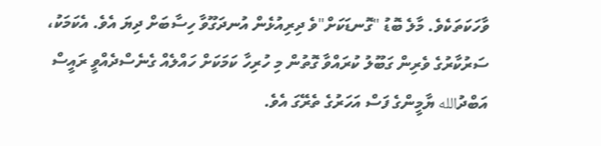ވާހަކަތަކެވެ. މާލެ ބޮޑު "ގޮނޑަކަށް"ވެ ދިރިއުޅެން އުނދަގޫވާ ހިސާބަށް ދިޔަ އެވެ. އެކަމަކު، ސަރުކާރުގެ ވެރިން ގަބޫލު ކުރައްވާ ގޮތުން މި ހުރިހާ ކަމަކަށް ހައްލެއް ގެނެސްދެއްވީ ރައީސް އަބްދުالله ޔާމީންގެ ފަސް އަހަރުގެ ތެރޭގަ އެވެ.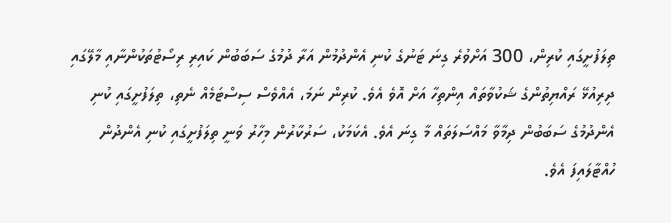ތިލަފުށީގައި ކުރިން، 300 އަށްވުރެ ގިނަ ޓަނުގެ ކުނި އެންދުމުން އަރާ ދުމުގެ ސަބަބުން ކައިރި ރިސޯޓުތަކުންނާއި މާލޭގައި ދިރިއުޅޭ ރައްޔިތުންގެ ޝަކުވާތައް އިންތިހާ އަށް އޮވެ އެވެ. ކުރިން ނަމަ، އެއްވެސް ސިސްޓަމެއް ނެތި، ތިލަފުށީގައި ކުނި އެންދުމުގެ ސަބަބުން ދިމާވާ މައްސަލަތައް މާ ގިނަ އެވެ. އެކަމަކު، ސަރުކާރުން މިހާރު ވަނީ ތިލަފުށީގައި ކުނި އެންދުން ހުއްޓާލައިފަ އެވެ.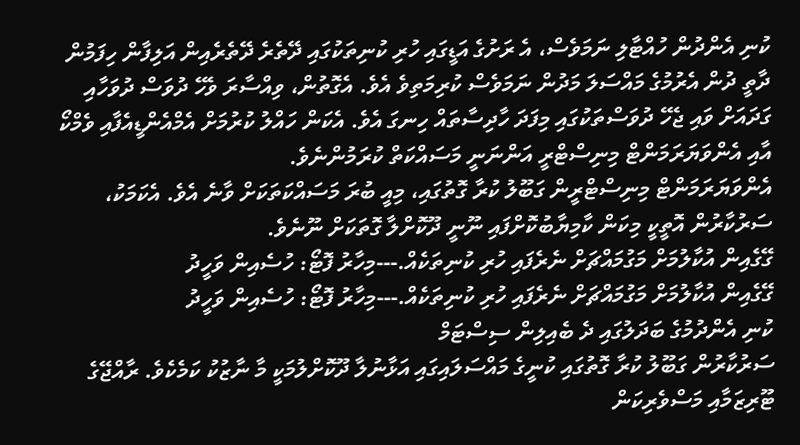ކުނި އެންދުން ހުއްޓާލި ނަމަވެސް، އެ ރަށުގެ އަޑީގައި ހުރި ކުނިތަކުގައި ދޭތެރެ ދޭތެރެއިން އަލިފާން ހިފަމުން ދާތީ ދުން އެރުމުގެ މައްސަލަ މަދުން ނަމަވެސް ކުރިމަތިވެ އެވެ. އެގޮތުން، ވިއްސާރަ ވެހޭ ދުވަސް ދުވަހާއި ގަދައަށް ވައި ޖެހޭ ދުވަސްތަކުގައި މިފަދަ ހާދިސާތައް ހިނގަ އެވެ. އެކަން ހައްލު ކުރުމަށް އެމްއެންޑީއެފާއި ވެމްކޯ އާއި އެންވަޔަރަމަންޓް މިނިސްޓްރީ އަންނަނީ މަސައްކަތް ކުރަމުންނެވެ.
އެންވަޔަރަމަންޓް މިނިސްޓްރީން ގަބޫލު ކުރާ ގޮތުގައި، މިއީ ބުރަ މަސައްކަތަކަށް ވާނެ އެވެ. އެކަމަކު، ސަރުކާރުން އޮތީކީ މިކަން ކާމިޔާބުކޮށްފައި ނޫނީ ދޫކޮށްލާ ގޮތަކަށް ނޫނެވެ.
ގޭގެއިން އުކާލުމަށް މަގުމައްޗަށް ނެރެފައި ހުރި ކުނިތަކެއް.---މިހާރު ފޮޓޯ: ހުސެއިން ވަހީދު
ގޭގެއިން އުކާލުމަށް މަގުމައްޗަށް ނެރެފައި ހުރި ކުނިތަކެއް.---މިހާރު ފޮޓޯ: ހުސެއިން ވަހީދު
ކުނި އެންދުމުގެ ބަދަލުގައި ދެ ބެއިލިން ސިސްޓަމް
ސަރުކާރުން ގަބޫލު ކުރާ ގޮތުގައި ކުނީގެ މައްސަލައިގައި އަޅާނުލާ ދޫކޮށްލުމަކީ މާ ނާޒުކު ކަމެކެވެ. ރާއްޖޭގެ ޓޫރިޒަމާއި މަސްވެރިކަން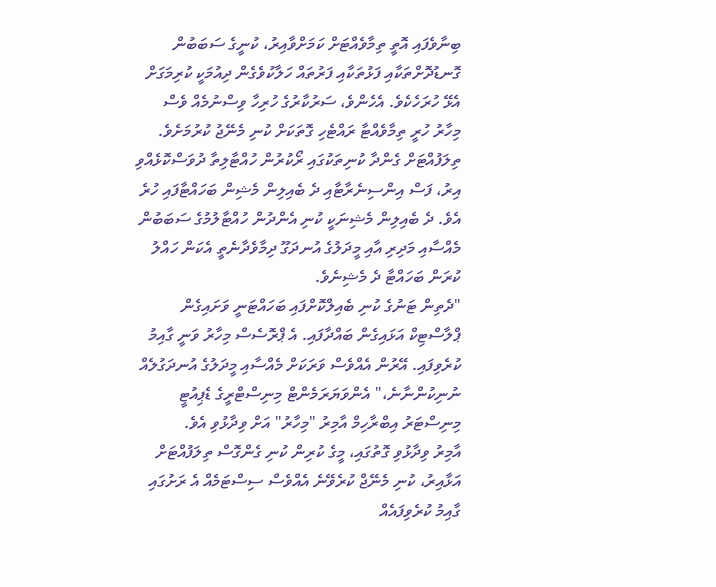ބިނާވެފައި އޮތީ ތިމާވެއްޓަށް ކަމަށްވާއިރު، ކުނީގެ ސަބަބުން ގޮނޑުދޮށްތަކާއި ފަޅުތަކާއި ފަރުތައް ހަލާކުވެގެން ދިއުމަކީ ކުރިމަގަށް އެޅޭ ހުރަހެކެވެ. އެހެންވެ، ސަރުކާރުގެ ހުރިހާ ވިސްނުމެއް ވެސް މިހާރު ހުރީ ތިމާވެއްޓާ ރައްޓެހި ގޮތަކަށް ކުނި މެނޭޖު ކުރުމަށެވެ.
ތިލަފުއްޓަށް ގެންދާ ކުނިތަކުގައި ރޯކުރުން ހުއްޓާލިތާ ދުވަސްކޮޅެއްވި އިރު، ފަސް އިންސިނެރާޓާއި ދެ ބެއިލިން މެޝިން ބަހައްޓާފައި ހުރެ އެވެ. ދެ ބެއިލިން މެޝިނަކީ ކުނި އެންދުން ހުއްޓާލުމުގެ ސަބަބުން މެއްސާއި މަދިރި އާއި މީދަލުގެ އުނދަގޫ ދިމާވެދާނެތީ އެކަން ހައްލު ކުރަން ބަހައްޓާ ދެ މެޝިނެވެ.
"ދެތިން ޓަނުގެ ކުނި ބެއިލްކޮށްފައި ބަހައްޓަނީ ވަށައިގެން ޕްލާސްޓިކް އަޅައިގެން ބައްދާފައި. އެ ޕްރޮސެސް މިހާރު ވަނީ ގާއިމު ކުރެވިފައި. އޭރުން އެއްވެސް ވަރަކަށް މެއްސާއި މީދަލުގެ އުނދަގުލެއް ނުނިކުންނާނެ،" އެންވަޔަރަމެންޓް މިނިސްޓްރީގެ ޑެޕިއުޓީ މިނިސްޓަރު އިބްރާހިމް އާމިރު "މިހާރު" އަށް ވިދާޅުވި އެވެ.
އާމިރު ވިދާޅުވި ގޮތުގައި، މީގެ ކުރިން ކުނި ގެންގޮސް ތިލަފުއްޓަށް އަޅާއިރު، ކުނި މެނޭޖް ކުރެވޭނެ އެއްވެސް ސިސްޓަމެއް އެ ރަށުގައި ގާއިމު ކުރެވިފައެއް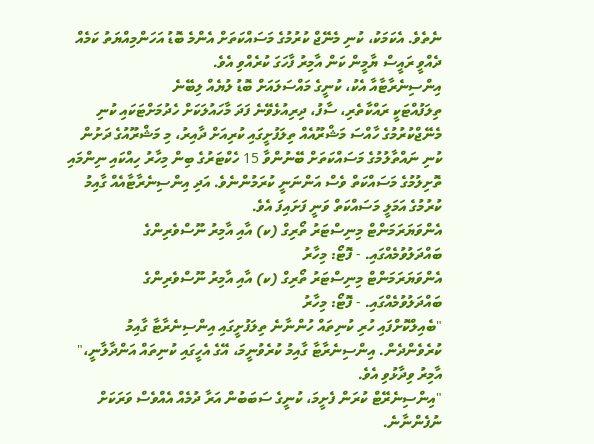ނެތެވެ. އެކަމަކު، ކުނި މެނޭޖް ކުރުމުގެ މަސައްކަތަށް އެންމެ ބޮޑު އަހަންމިއްޔަތު ކަމެއް ދެއްވީ ރައީސް ޔާމީން ކަން އާމިރު ފާހަގަ ކުރެއްވި އެވެ.
އިންސިނެރާޓާއާ އެކު، ކުނީގެ މައްސަލައަށް ބޮޑު ލުޔެއް ލިބޭނެ
ތިލަފުއްޓަކީ ރައްކާތެރި، ސާފު، ދިރިއުޅެވޭނެ ފަދަ މާހައުލަކަށް ހެދުމަށްޓަކައި ކުނި މެނޭޖްކުރުމުގެ ހާއްސަ މަޝްރޫއެއް ތިލަފުށީގައި ކުރިއަށް ދާއިރު، މި މަޝްރޫއުގެ ދަށުން ކުނި ނައްތާލުމުގެ މަސައްކަތަށް ބޭނުންވާ 15 ހެކްޓަރުގެ ބިން މިހާރު ހިއްކައި ނިންމައި ތޮށިލުމުގެ މަސައްކަތް ވެސް އަންނަނީ ކުރަމުންނެވެ. އަދި އިންސިނެރާޓާއެއް ގާއިމު ކުރުމުގެ އަމަލީ މަސައްކަތް ވަނީ ފަށައިފަ އެވެ.
އެންވަޔަރަމަންޓް މިނިސްޓަރު ތޯރިގް (ކ) އާއި އާމިރު ނޫސްވެރިންގެ ބައްދަލުވުމެއްގައި. - ފޮޓޯ: މިހާރު
އެންވަޔަރަމަންޓް މިނިސްޓަރު ތޯރިގް (ކ) އާއި އާމިރު ނޫސްވެރިންގެ ބައްދަލުވުމެއްގައި. - ފޮޓޯ: މިހާރު
"ބެއިލްކޮށްފައި ހުރި ކުނިތައް ހުންނާނެ ތިލަފުށީގައި އިންސިނެރާޓާ ގާއިމު ކުރެވެންދެން. އިންސިނެރާޓާ ގާއިމު ކުރެވުނީމަ، އޭގެ އެހީގައި ކުނިތައް އަންދާލާނީ،" އާމިރު ވިދާޅުވި އެވެ.
"އިންސިނެރޭޓް ކުރަން ފެށީމަ، ކުނީގެ ސަބަބުން އަރާ ދުމެއް އެއްވެސް ވަރަކަށް ނުފެންނާނެ.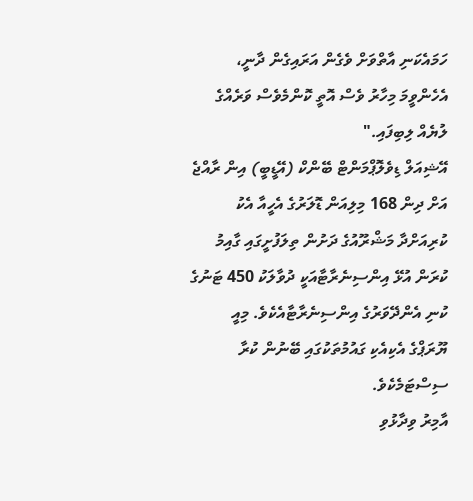ހަމައެކަނި އާތްވަށް ވެގެން އަރައިގެން ދާނީ، އެހެންވީމަ މިހާރު ވެސް އޮތީ ކޮންމެވެސް ވަރެއްގެ ލުޔެއް ލިބިފައި."
އޭޝިއަލް ޑިވެލޮޕްމަންޓް ބޭންކް (އޭޑީބީ) އިން ރާއްޖެ އަށް ދިން 168 މިލިއަން ޑޮލަރުގެ އެހީއާ އެކު ކުރިއަށްދާ މަޝްރޫއުގެ ދަށުން ތިލަފުށީގައި ގާއިމު ކުރަން އުޅޭ އިންސިނެރާޓާއަކީ ދުވާލަކު 450 ޓަނުގެ ކުނި އެންދޭވަރުގެ އިންސިނެރާޓާއެކެވެ. މިއީ ޔޫރަޕްގެ އެކިއެކި ގައުމުތަކުގައި ބޭނުން ކުރާ ސިސްޓަމެކެވެ.
އާމިރު ވިދާޅުވި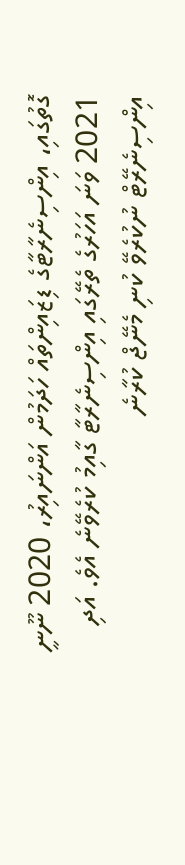ގޮތުގައި، އިންސިނެރާޓާގެ ޑިޒައިންތައް ހަދަމުން އަންނައިރު، 2020 ނޫނީ 2021 ވަނަ އަހަރުގެ ތެރޭގައި އިންސިނެރާޓާ ގާއިމު ކުރެވޭނެ އެވެ. އަދި އިންސިނެރޭޓް ނުކުރެވޭ ކުނި މެނޭޖް ކުރާނެ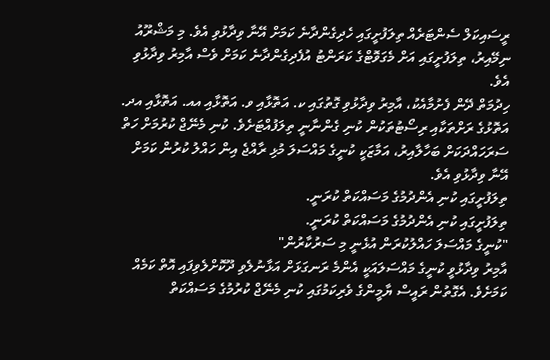ރީސައިކަލް ސެންޓަރެއް ތިލަފުށީގައި ހެދިގެންދާނެ ކަމަށް އޭނާ ވިދާޅުވި އެވެ. މި މަޝްރޫއު ނިމޭއިރު، ތިލަފުށީގައި އަށް މެގަވޮޓްގެ ކަރަންޓު އުފެދިގެންދާނެ ކަމަށް ވެސް އާމިރު ވިދާޅުވި އެވެ.
ހިދުމަތް ދޭން ފެށުމާއެކު، އާމިރު ވިދާޅުވި ގޮތުގައި ކ. އަތޮޅާއި ވ. އަތޮޅާއި އއ. އަތޮޅާއި އދ. އަތޮޅުގެ ރަށްތަކާއި ރިސޯޓުތަކުން ކުނި ގެންނާނީ ތިލަފުއްޓަށެވެ. ކުނި މެނޭޖް ކުރުމަށް ހަތް ސަރަހައްދަކަށް ބަހާލާއިރު، އަމާޒަކީ ކުނީގެ މައްސަލަ މުޅި ރާއްޖެ އިން ހައްލު ކުރުން ކަމަށް އޭނާ ވިދާޅުވި އެވެ.
ތިލަފުށީގައި ކުނި އެންދުމުގެ މަސައްކަތް ކުރަނީ.
ތިލަފުށީގައި ކުނި އެންދުމުގެ މަސައްކަތް ކުރަނީ.
"ކުނީގެ މައްސަލަ ހައްލުކުރަން އުޅެނީ މި ސަރުކާރުން"
އާމިރު ވިދާޅުވީ ކުނީގެ މައްސަލައަކީ އެންމެ ރަނގަޅަށް އަޅާނުލެވި ދޫކޮށްލެވިފައި އޮތް ކަމެއް ކަމަށެވެ. އެގޮތުން ރައީސް ޔާމީންގެ ވެރިކަމުގައި ކުނި މެނޭޖް ކުރުމުގެ މަސައްކަތް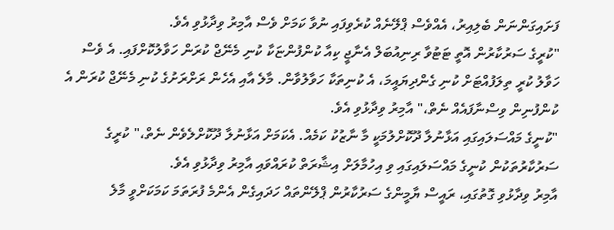ފަށައިގަންނަން ބެލިއިރު، އެއްވެސް ޕްލޭނެއް ކުރެވިފައި ނުވާ ކަމަށް ވެސް އާމިރު ވިދާޅުވި އެވެ.
"ކުރީގެ ސަރުކާރުން އޮތީ ޓަޓުވާ ރިނިއުބަލް އެނާޖީ ކިއާ ކުންފުންޏަކާ ކުނި މެނޭޖް ކުރަން ހަވާލުކޮށްފައި. އެ ވެސް ހަވާލު ކުރީ ތިލަފުއްޓަށް ކުނި ގެންދިޔައީމަ، އެ ކުނިތަކާ ހަވާލުވާން. މާލެ އާއި އެހެން ރަށްރަށުގެ ކުނި މެނޭޖް ކުރަން އެ ކުންފުނިން ވިސްނާފައެއް ނެތް،" އާމިރު ވިދާޅުވި އެވެ.
"ކުނީގެ މައްސަލައިގައި އަޅާނުލާ ދޫކޮށްލުމަކީ މާ ނާޒުކު ކަމެއް. އެކަމަށް އަޅާނުލާ ދޫކޮށްލެވެން ނެތް،" ކުރީގެ ސަރުކާރުތަކުން ކުނީގެ މައްސަލައިގައި ވި އިހުމާލަށް އިޝާރަތް ކުރައްވައި އާމިރު ވިދާޅުވި އެވެ.
އާމިރު ވިދާޅުވި ގޮތުގައި، ރައީސް ޔާމީންގެ ސަރުކާރުން ޕްލޭންތައް ހަދައިގެން އެންމެ ފުރަތަމަ ކަމަކަށްވީ މާލެ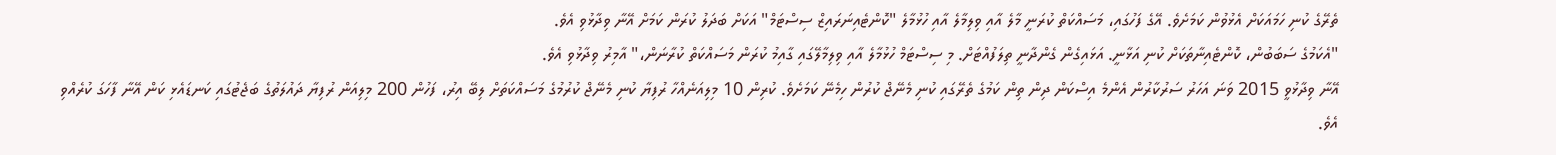ތެރޭގެ ކުނި ހަމައަކަށް އެޅުވުން ކަމަށެވެ. އޭގެ ފަހުގައި، މަސައްކަތް ކުރަނީ މާލެ އާއި ވިލިމާލެ އާއި ހުޅުމާލެ "ކޮންޓެއިނަރައިޒް ސިސްޓަމް" އަކަށް ބަދަލު ކުރަން ކަމަށް އޭނާ ވިދާޅުވި އެވެ.
"އެކަމުގެ ސަބަބުން، ކޮންޓެއިނާތަކަށް ކުނި އަޅާނީ. އަޅައިގެން ގެންދާނީ ތިލަފުއްޓަށް. މި ސިސްޓަމް ހުޅުމާލެ އާއި ވިލިމާލޭގައި ގާއިމު ކުރަން މަސައްކަތް ކުރާނަން،" އާމިރު ވިދާޅުވި އެވެ.
އޭނާ ވިދާޅުވީ 2015 ވަނަ އަހަރު ސަރުކާރުން އެންމެ އިސްކަން ދިން ތިން ކަމުގެ ތެރޭގައި ކުނި މެނޭޖް ކުރުން ހިމެނޭ ކަމަށެވެ. ކުރިން 10 މިލިއަނެއްހާ ރުފިޔާ ކުނި މެނޭޖް ކުރުމުގެ މަސައްކަތަށް ލިބޭ އިރު، ފަހުން 200 މިލިއަން ރުފިޔާ ދައުލަތުގެ ބަޖެޓުގައި ކަނޑައެޅި ކަން އޭނާ ފާހަގަ ކުރެއްވި އެވެ.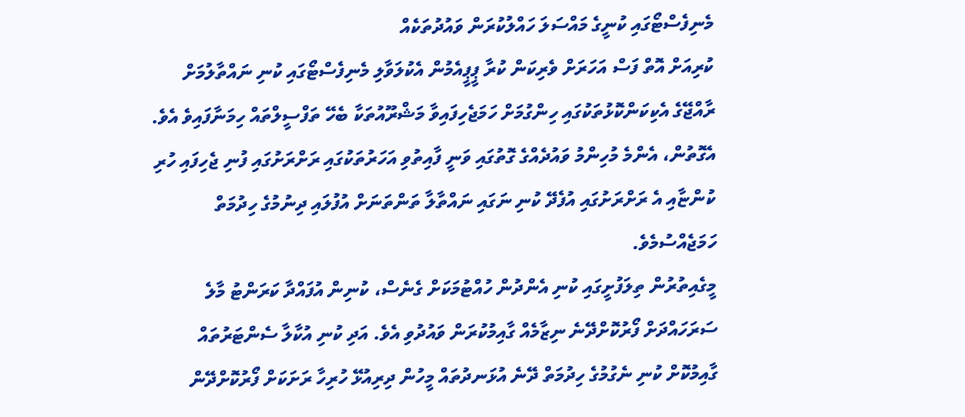މެނިފެސްޓޯގައި ކުނީގެ މައްސަލަ ހައްލުކުރަން ވައުދުތަކެއް
ކުރިއަށް އޮތް ފަސް އަހަރަށް ވެރިކަން ކުރާ ޕީޕީއެމުން އެކުލަވާލި މެނިފެސްޓޯގައި ކުނި ނައްތާލުމަށް ރާއްޖޭގެ އެކިކަންކޮޅުތަކުގައި ހިންގުމަށް ހަމަޖެހިފައިވާ މަޝްރޫއުތަކާ ބެހޭ ތަފްސީލްތައް ހިމަނާފައިވެ އެވެ.
އެގޮތުން، އެންމެ މުހިންމު ވައުދެއްގެ ގޮތުގައި ވަނީ ފާއިތުވި އަހަރުތަކުގައި ރަށްރަށުގައި ފުނި ޖެހިފައި ހުރި ކުންޏާއި އެ ރަށްރަށުގައި އުފެދޭ ކުނި ނަގައި ނައްތާލާ ތަންތަނަށް އުފުލައި ދިނުމުގެ ހިދުމަތް ހަމަޖެއްސުމެވެ.
މީގެއިތުރުން ތިލަފުށީގައި ކުނި އެންދުން ހުއްޓުމަކަށް ގެނެސް، ކުނިން އުފައްދާ ކަރަންޓު މާލެ ސަރަހައްދަށް ފޯރުކޮށްދޭނެ ނިޒާމެއް ގާއިމުކުރަން ވައުދުވި އެވެ. އަދި ކުނި އުކާލާ ސެންޓަރުތައް ގާއިމުކޮށް ކުނި ނެގުމުގެ ހިދުމަތް ދޭނެ އުޅަނދުތައް މީހުން ދިރިއުޅޭ ހުރިހާ ރަށަކަށް ފޯރުކޮށްދޭން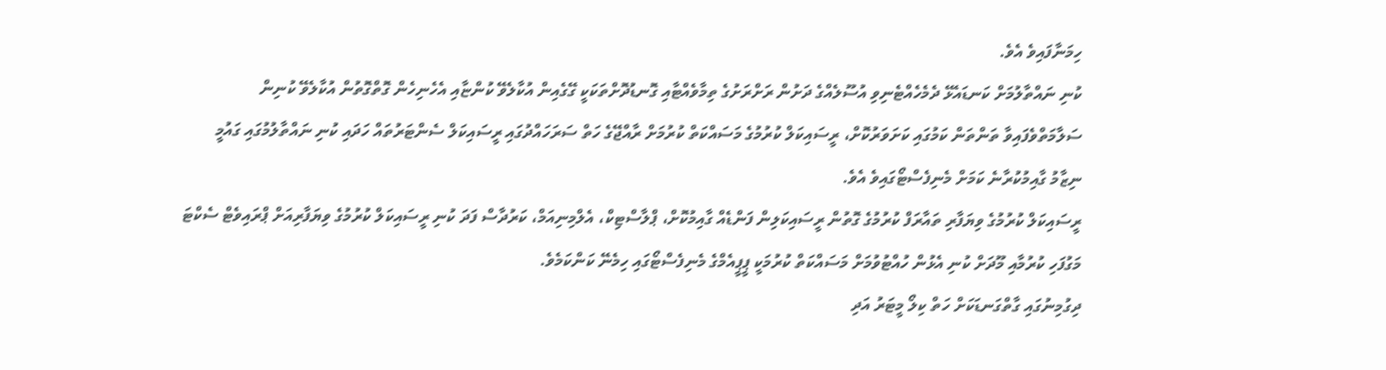ހިމަނާފައިވެ އެވެ.
ކުނި ނައްތާލުމަށް ކަނޑައެޅޭ ދެމެހެއްޓެނިވި އުސޫލެއްގެ ދަށުން ރަށްރަށުގެ ތިމާވެއްޓާއި ގޮނޑުދޮށްތަކަކީ ގޭގެއިން އުކާލެވޭ ކުންޏާއި އެހެނިހެން ގޮތްގޮތުން އުކާލެވޭ ކުނިން ސަލާމަތްވެފައިވާ ތަންތަން ކަމުގައި ކަށަވަރުކޮށް، ރީސައިކަލް ކުރުމުގެ މަސައްކަތް ކުރުމަށް ރާއްޖޭގެ ހަތް ސަރަހައްދުގައި ރީސައިކަލް ސެންޓަރުތައް ހަދައި ކުނި ނައްތާލުމުގައި ގައުމީ ނިޒާމު ގާއިމުކުރާނެ ކަމަށް މެނިފެސްޓޯގައިވެ އެވެ.
ރީސައިކަލް ކުރުމުގެ ވިޔަފާރި ތައާރަފް ކުރުމުގެ ގޮތުން ރީސައިކަލިން ފަންޑެއް ގާއިމުކޮށް، ޕްލާސްޓިކް، އެލްމިނިއަމް، ކަރުދާސް ފަދަ ކުނި ރީސައިކަލް ކުރުމުގެ ވިޔަފާރިއަށް ޕްރައިވެޓް ސެކްޓަ މަގުފަހި ކުރުމާއި މޫދަށް ކުނި އެޅުން ހުއްޓުވުމަށް މަސައްކަތް ކުރުމަކީ ޕީޕީއެމްގެ މެނިފެސްޓޯގައި ހިމެނޭ ކަންކަމެވެ.
ދިގުމިނުގައި ގާތްގަނޑަކަށް ހަތް ކިލޯ މީޓަރު އަދި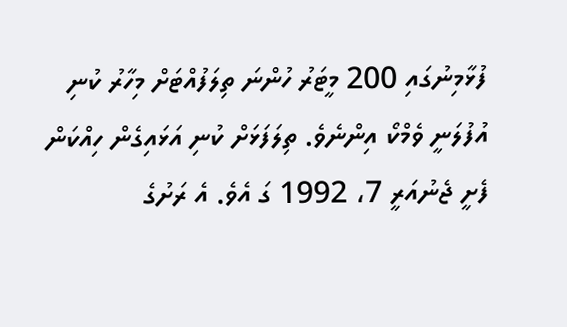ފުޅާމިނުގައި 200 މީޓަރު ހުންނަ ތިލަފުއްޓަށް މިހާރު ކުނި އުފުލަނީ ވެމްކޯ އިންނެވެ. ތިލަފަޅަށް ކުނި އަޅައިގެން ހިއްކަން ފެށީ ޖެނުއަރީ 7، 1992 ގަ އެވެ. އެ ރަށުގެ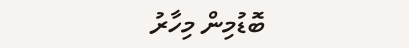ބޮޑުމިން މިހާރު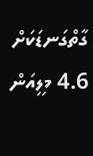ގާތްގަނޑަކަށް 4.6 މިލިއަން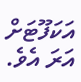އަކަފޫޓަށް އަރަ އެވެ.